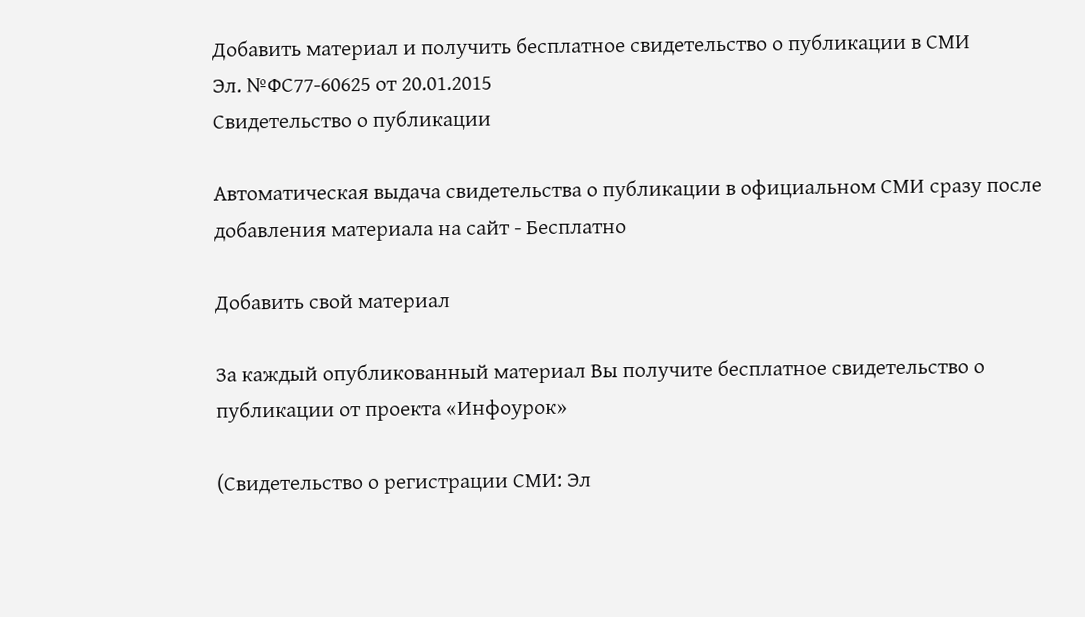Добавить материал и получить бесплатное свидетельство о публикации в СМИ
Эл. №ФС77-60625 от 20.01.2015
Свидетельство о публикации

Автоматическая выдача свидетельства о публикации в официальном СМИ сразу после добавления материала на сайт - Бесплатно

Добавить свой материал

За каждый опубликованный материал Вы получите бесплатное свидетельство о публикации от проекта «Инфоурок»

(Свидетельство о регистрации СМИ: Эл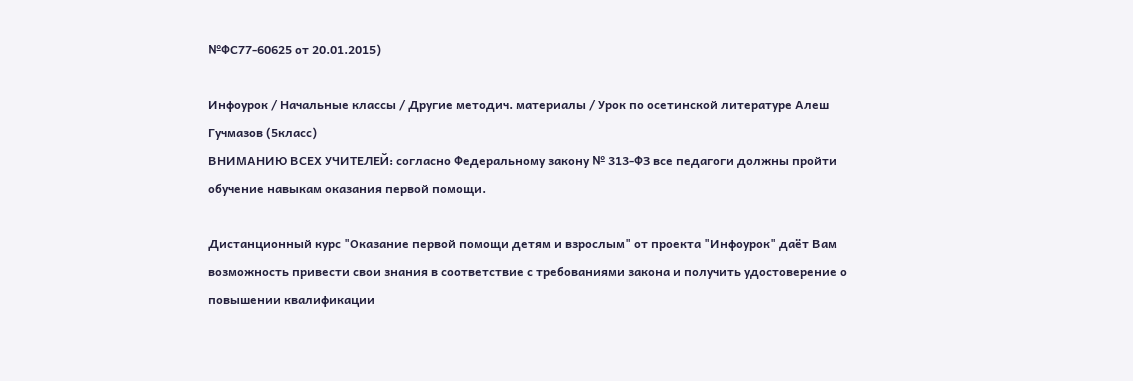№ФС77-60625 от 20.01.2015)

Инфоурок / Начальные классы / Другие методич. материалы / Урок по осетинской литературе Алеш Гучмазов (5класс)
ВНИМАНИЮ ВСЕХ УЧИТЕЛЕЙ: согласно Федеральному закону № 313-ФЗ все педагоги должны пройти обучение навыкам оказания первой помощи.

Дистанционный курс "Оказание первой помощи детям и взрослым" от проекта "Инфоурок" даёт Вам возможность привести свои знания в соответствие с требованиями закона и получить удостоверение о повышении квалификации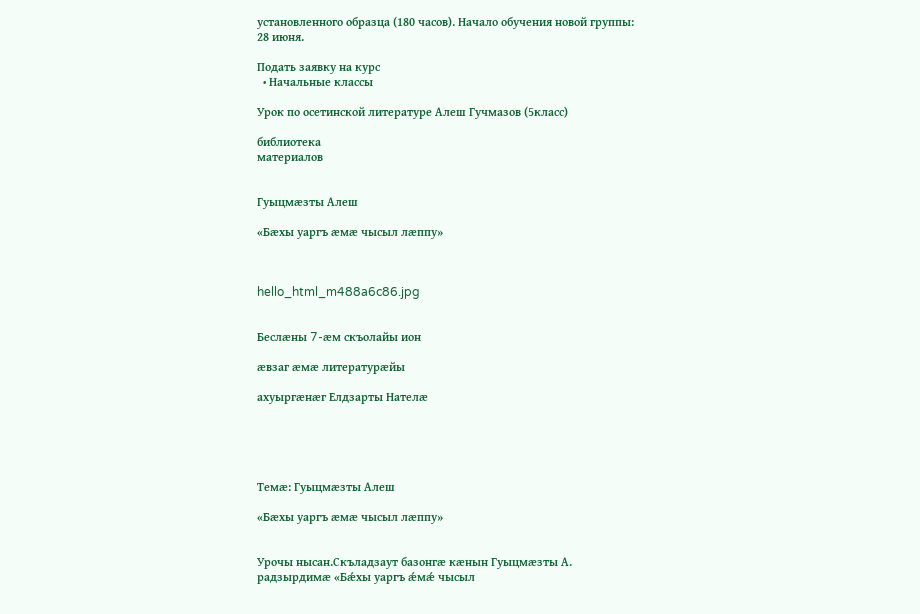установленного образца (180 часов). Начало обучения новой группы: 28 июня.

Подать заявку на курс
  • Начальные классы

Урок по осетинской литературе Алеш Гучмазов (5класс)

библиотека
материалов


Гуыцмæзты Алеш

«Бæхы уаргъ æмæ чысыл лæппу»



hello_html_m488a6c86.jpg


Беслæны 7-æм скъолайы ион

æвзаг æмæ литературæйы

ахуыргæнæг Елдзарты Нателæ





Темæ: Гуыцмæзты Алеш

«Бæхы уаргъ æмæ чысыл лæппу»


Урочы нысан.Скъладзаут базонгæ кæнын Гуыцмæзты А. радзырдимæ «Бǽхы уаргъ ǽмǽ чысыл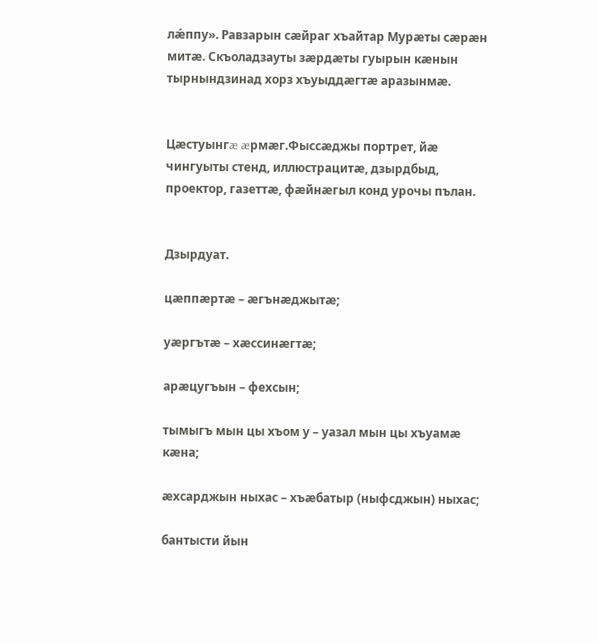лǽппу». Равзарын сæйраг хъайтар Мурæты сæрæн митæ. Скъоладзауты зæрдæты гуырын кæнын тырнындзинад хорз хъуыддæгтæ аразынмæ.


Цæстуынгæ æрмæг.Фыссæджы портрет, йæ чингуыты стенд, иллюстрацитæ, дзырдбыд, проектор, газеттæ, фæйнæгыл конд урочы пълан.


Дзырдуат.

цæппæртæ – æгънæджытæ;

уæргътæ – хæссинæгтæ;

арæцугъын – фехсын;

тымыгъ мын цы хъом у – уазал мын цы хъуамæ кæна;

æхсарджын ныхас – хъæбатыр (ныфсджын) ныхас;

бантысти йын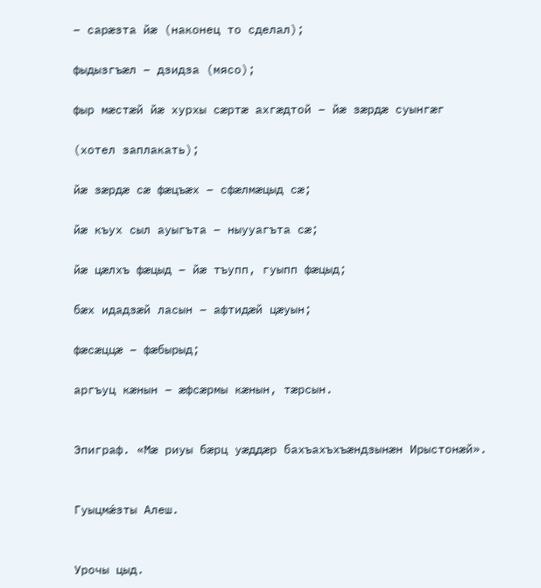– сарæзта йæ (наконец то сделал);

фыдызгъæл – дзидза (мясо);

фыр мæстæй йæ хурхы сæртæ ахгæдтой – йæ зæрдæ суынгæг

(хотел заплакать);

йæ зæрдæ сæ фæцъæх – сфæлмæцыд сæ;

йæ къух сыл ауыгъта – ныууагъта сæ;

йæ цæлхъ фæцыд – йæ тъупп, гуыпп фæцыд;

бæх идадзæй ласын – афтидæй цæуын;

фæсæццæ – фæбырыд;

аргъуц кæнын – æфсæрмы кæнын, тæрсын.


Эпиграф. «Мæ риуы бæрц уæддæр бахъахъхъæндзынæн Ирыстонæй».


Гуыцмǽзты Алеш.


Урочы цыд.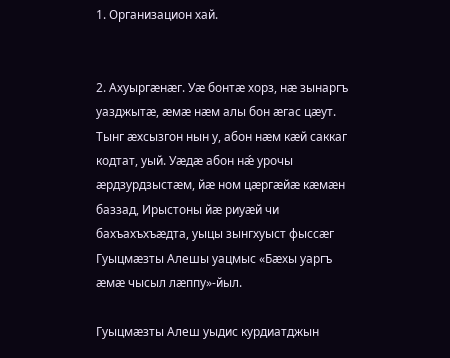1. Организацион хай.


2. Ахуыргæнæг. Уæ бонтæ хорз, нæ зынаргъ уазджытæ, æмæ нæм алы бон æгас цæут. Тынг æхсызгон нын у, абон нæм кæй саккаг кодтат, уый. Уæдæ абон нǽ урочы æрдзурдзыстæм, йæ ном цæргæйæ кæмæн баззад, Ирыстоны йæ риуæй чи бахъахъхъæдта, уыцы зынгхуыст фыссæг Гуыцмæзты Алешы уацмыс «Бæхы уаргъ æмæ чысыл лæппу»-йыл.

Гуыцмæзты Алеш уыдис курдиатджын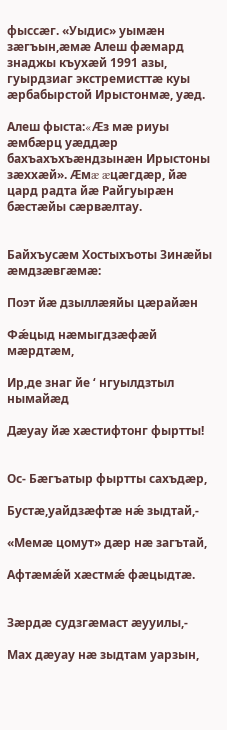фыссæг. «Уыдис» уымæн зæгъын,æмæ Алеш фæмард знаджы къухæй 1991 азы, гуырдзиаг экстремисттæ куы æрбабырстой Ирыстонмæ, уæд.

Алеш фыста:«Æз мæ риуы æмбæрц уæддæр бахъахъхъæндзынæн Ирыстоны зæххæй». Æмæ æцæгдæр, йæ цард радта йæ Райгуырæн бæстæйы сæрвæлтау.


Байхъусæм Хостыхъоты Зинæйы æмдзæвгæмæ:

Поэт йæ дзыллæяйы цæрайæн

Фǽцыд нæмыгдзæфæй мæрдтæм,

Ир,де знаг йе ‘ нгуылдзтыл нымайæд

Дæуау йæ хæстифтонг фыртты!


Ос- Бæгъатыр фыртты сахъдæр,

Бустæ,уайдзæфтæ нǽ зыдтай,-

«Мемæ цомут» дæр нæ загътай,

Афтæмǽй хæстмǽ фæцыдтæ.


Зæрдæ судзгæмаст æууилы,-

Мах дæуау нæ зыдтам уарзын,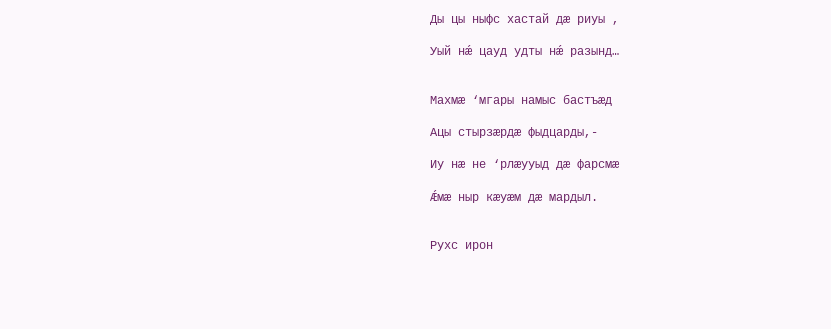Ды цы ныфс хастай дæ риуы ,

Уый нǽ цауд удты нǽ разынд…


Махмæ ‘мгары намыс бастъæд

Ацы стырзæрдæ фыдцарды,-

Иу нæ не ‘рлæууыд дæ фарсмæ

Ǽмæ ныр кæуæм дæ мардыл.


Рухс ирон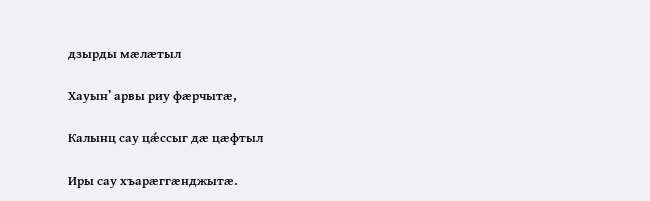дзырды мæлæтыл

Хауын’ арвы риу фæрчытæ,

Калынц сау цǽссыг дæ цæфтыл

Иры сау хъарæггæнджытæ.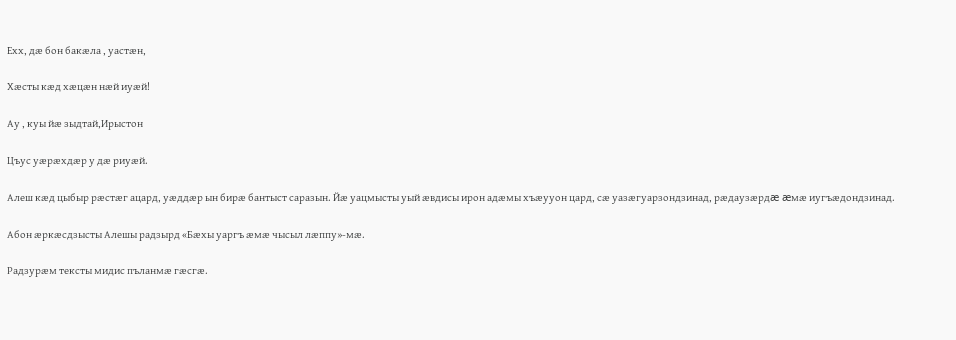Ехх, дæ бон бакæла , уастæн,

Хæсты кæд хæцæн нæй иуæй!

Ау , куы йæ зыдтай,Ирыстон

Цъус уæрæхдæр у дæ риуæй.

Алеш кæд цыбыр рæстæг ацард, уæддæр ын бирæ бантыст саразын. Йæ уацмысты уый æвдисы ирон адæмы хъæууон цард, сæ уазæгуарзондзинад, рæдаузæрдæ æмæ иугъæдондзинад.

Абон æркæсдзысты Алешы радзырд «Бæхы уаргъ æмæ чысыл лæппу»-мæ.

Радзурæм тексты мидис пъланмæ гæсгæ.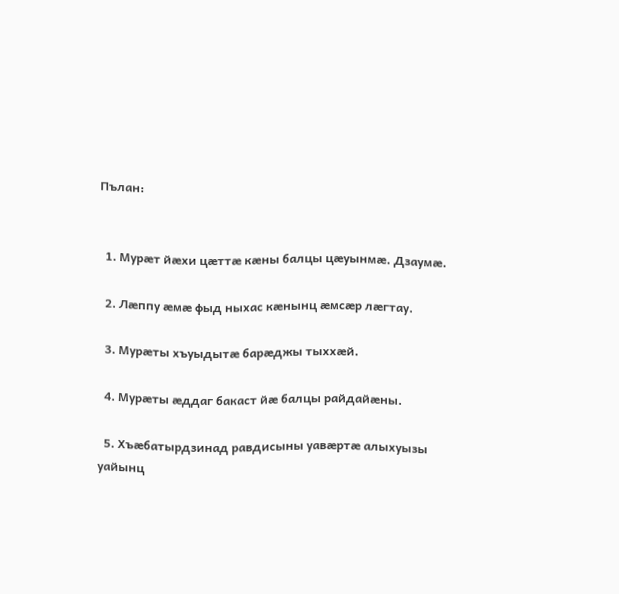Пълан:


  1. Мурæт йæхи цæттæ кæны балцы цæуынмæ. Дзаумæ.

  2. Лæппу æмæ фыд ныхас кæнынц æмсæр лæгтау.

  3. Мурæты хъуыдытæ барæджы тыххæй.

  4. Мурæты æддаг бакаст йæ балцы райдайæны.

  5. Хъæбатырдзинад равдисыны уавæртæ алыхуызы уайынц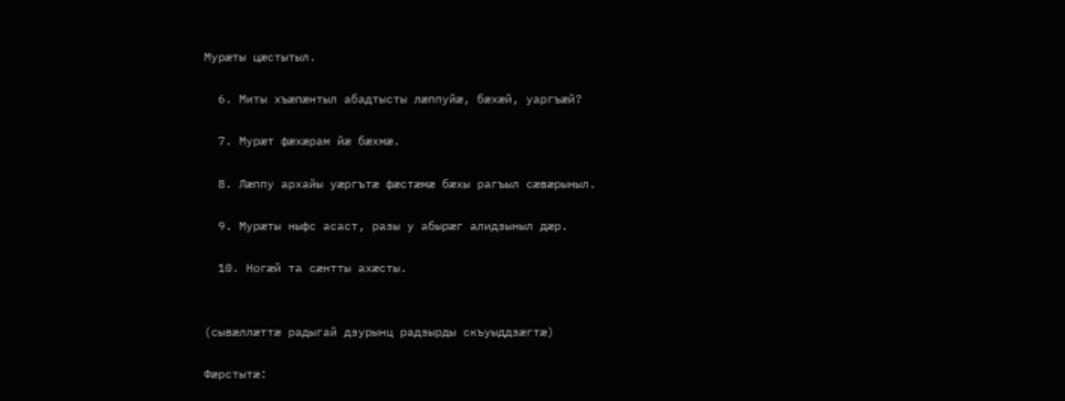Мурæты цæстытыл.

  6. Миты хъæпæнтыл абадтысты лæппуйæ, бæхæй, уаргъæй?

  7. Мурæт фæхæрам йæ бæхмæ.

  8. Лæппу архайы уæргътæ фæстæмæ бæхы рагъыл сæвæрыныл.

  9. Мурæты ныфс асаст, разы у абырæг алидзыныл дæр.

  10. Ногæй та сæнтты ахæсты.


(сывæллæттæ радыгай дзурынц радзырды скъуыддзæгтæ)

Фæрстытæ: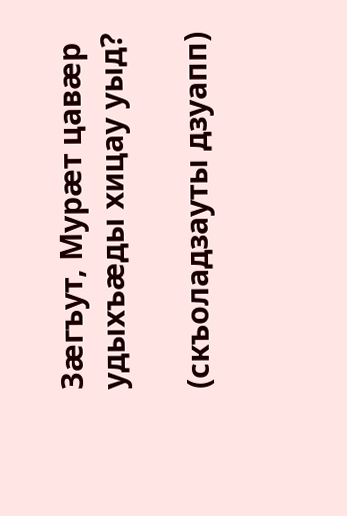Зæгъут, Мурæт цавæр удыхъæды хицау уыд?

(скъоладзауты дзуапп)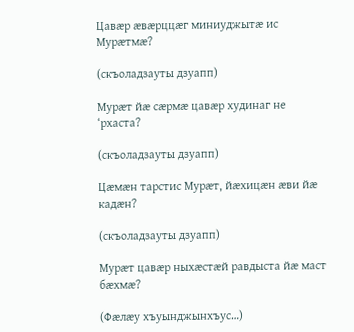Цавæр æвæрццæг миниуджытæ ис Мурæтмæ?

(скъоладзауты дзуапп)

Мурæт йæ сæрмæ цавæр худинаг не ‘рхаста?

(скъоладзауты дзуапп)

Цæмæн тарстис Мурæт, йæхицæн æви йæ кадæн?

(скъоладзауты дзуапп)

Мурæт цавæр ныхæстæй равдыста йæ маст бæхмæ?

(Фæлæу хъуынджынхъус…)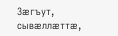Зæгъут, сывæллæттæ,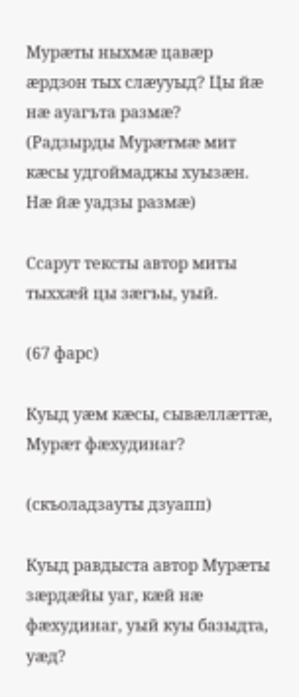Мурæты ныхмæ цавæр æрдзон тых слæууыд? Цы йæ нæ ауагъта размæ? (Радзырды Мурæтмæ мит кæсы удгоймаджы хуызæн. Нæ йæ уадзы размæ)

Ссарут тексты автор миты тыххæй цы зæгъы, уый.

(67 фарс)

Куыд уæм кæсы, сывæллæттæ, Мурæт фæхудинаг?

(скъоладзауты дзуапп)

Куыд равдыста автор Мурæты зæрдæйы уаг, кæй нæ фæхудинаг, уый куы базыдта, уæд?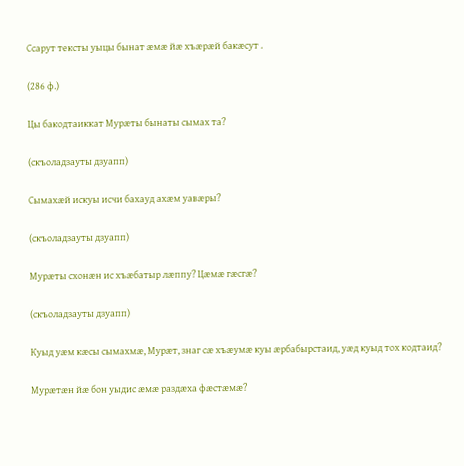Ссарут тексты уыцы бынат æмæ йæ хъæрæй бакæсут .

(286 ф.)

Цы бакодтаиккат Мурæты бынаты сымах та?

(скъоладзауты дзуапп)

Сымахæй искуы исчи бахауд ахæм уавæры?

(скъоладзауты дзуапп)

Мурæты схонæн ис хъæбатыр лæппу? Цæмæ гæсгæ?

(скъоладзауты дзуапп)

Куыд уæм кæсы сымахмæ, Мурæт, знаг сæ хъæумæ куы æрбабырстаид, уæд куыд тох кодтаид?

Мурæтæн йæ бон уыдис æмæ раздæха фæстæмæ?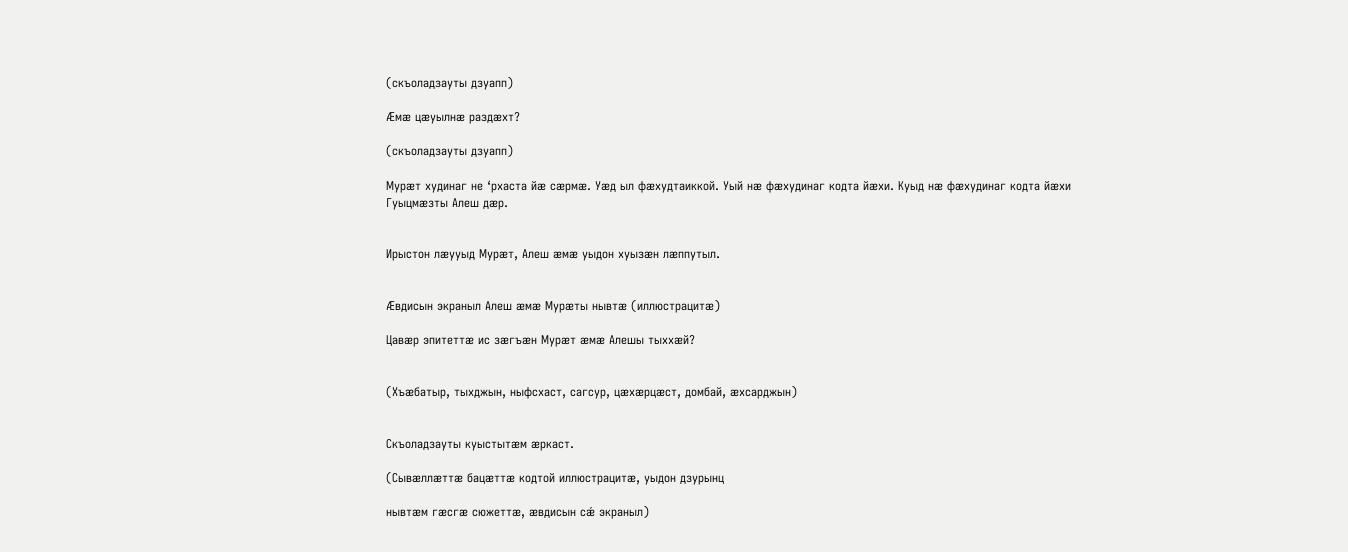(скъоладзауты дзуапп)

Æмæ цæуылнæ раздæхт?

(скъоладзауты дзуапп)

Мурæт худинаг не ‘рхаста йæ сæрмæ. Уæд ыл фæхудтаиккой. Уый нæ фæхудинаг кодта йæхи. Куыд нæ фæхудинаг кодта йæхи Гуыцмæзты Алеш дæр.


Ирыстон лæууыд Мурæт, Алеш æмæ уыдон хуызæн лæппутыл.


Æвдисын экраныл Алеш æмæ Мурæты нывтæ (иллюстрацитæ)

Цавæр эпитеттæ ис зæгъæн Мурæт æмæ Алешы тыххæй?


(Хъæбатыр, тыхджын, ныфсхаст, сагсур, цæхæрцæст, домбай, æхсарджын)


Скъоладзауты куыстытæм æркаст.

(Сывæллæттæ бацæттæ кодтой иллюстрацитæ, уыдон дзурынц

нывтæм гæсгæ сюжеттæ, æвдисын сǽ экраныл)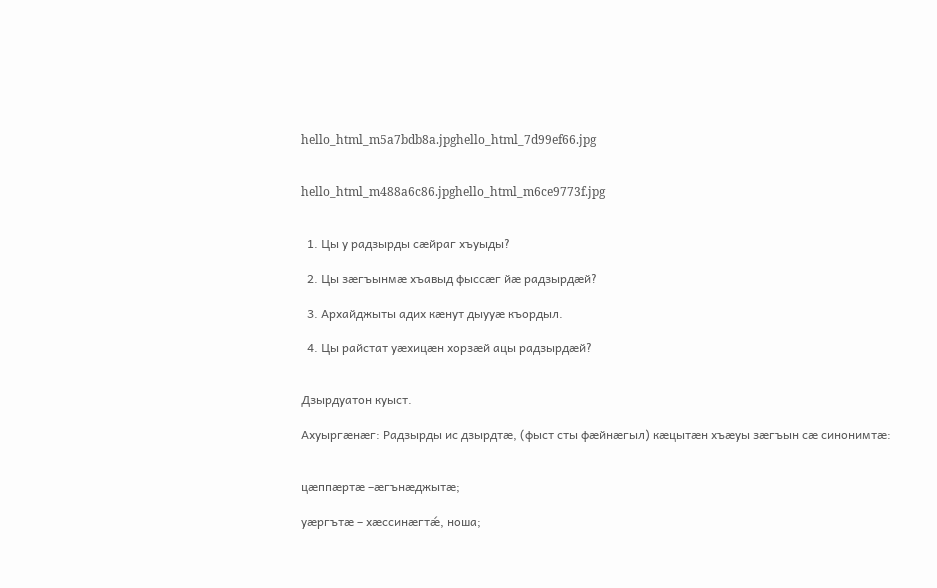hello_html_m5a7bdb8a.jpghello_html_7d99ef66.jpg


hello_html_m488a6c86.jpghello_html_m6ce9773f.jpg


  1. Цы у радзырды сæйраг хъуыды?

  2. Цы зæгъынмæ хъавыд фыссæг йæ радзырдæй?

  3. Архайджыты адих кæнут дыууæ къордыл.

  4. Цы райстат уæхицæн хорзæй ацы радзырдæй?


Дзырдуатон куыст.

Ахуыргæнæг: Радзырды ис дзырдтæ, (фыст сты фæйнæгыл) кæцытæн хъæуы зæгъын сæ синонимтæ:


цæппæртæ –æгънæджытæ;

уæргътæ – хæссинæгтǽ, ноша;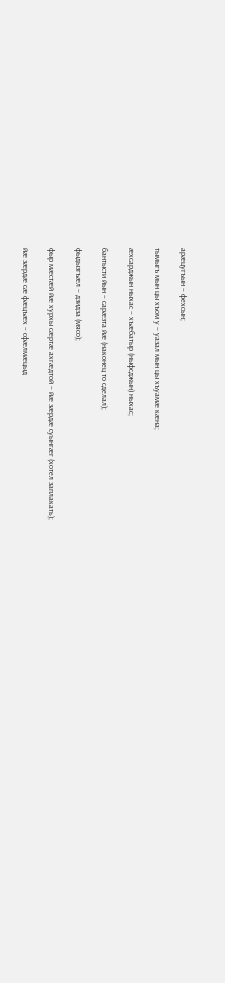арæцугъын – фехсын;

тымыгъ мын цы хъом у – уазал мын цы хъуамæ кæна;

æхсарджын ныхас – хъæбатыр (ныфсджын) ныхас;

бантысти йын – сарæзта йæ (наконец то сделал);

фыдызгъæл – дзидза (мясо);

фыр мæстæй йæ хурхы сæртæ ахгæдтой – йæ зæрдæ суынгæг (хотел заплакать);

йæ зæрдæ сæ фæцъæх – сфæлмæцыд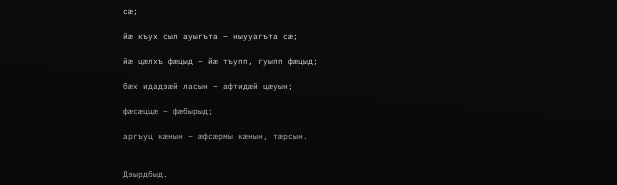сæ;

йæ къух сыл ауыгъта – ныууагъта сæ;

йæ цæлхъ фæцыд – йæ тъупп, гуыпп фæцыд;

бæх идадзæй ласын – афтидæй цæуын;

фæсæццæ – фæбырыд;

аргъуц кæнын – æфсæрмы кæнын, тæрсын.


Дзырдбыд.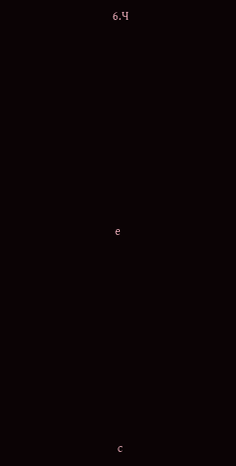6.Ч









е









с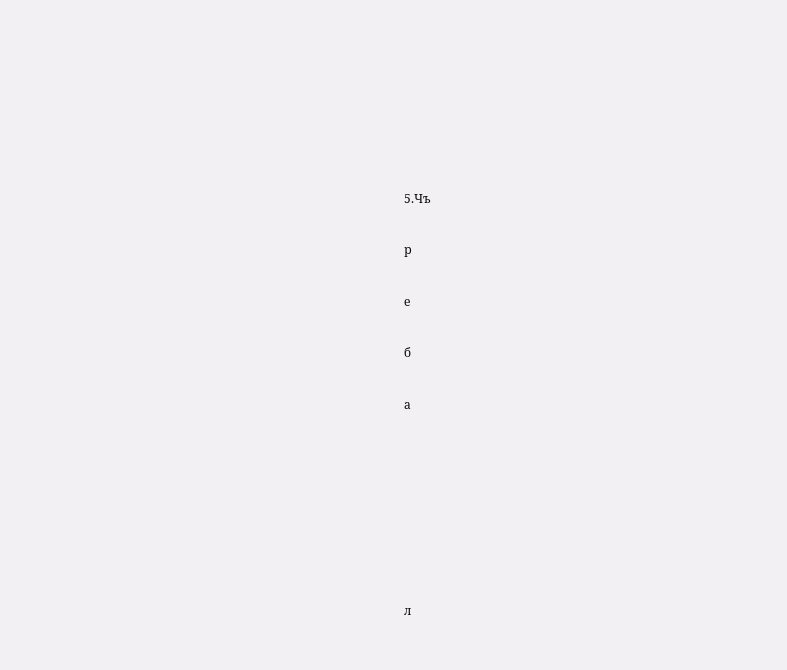5.Чъ

р

е

б

а







л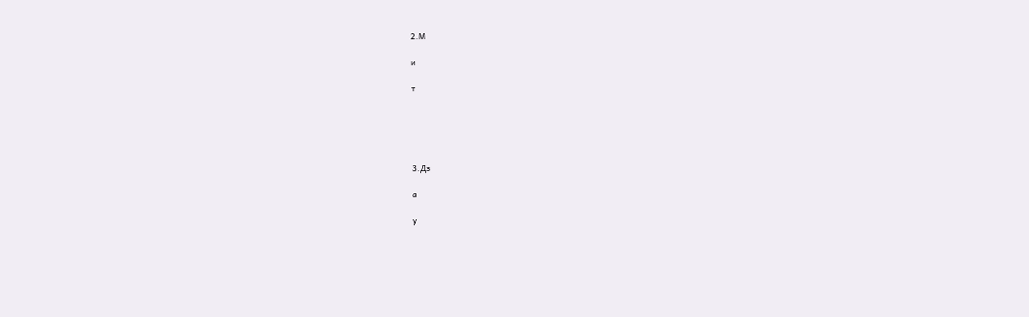2.М

и

т





3.Дз

а

у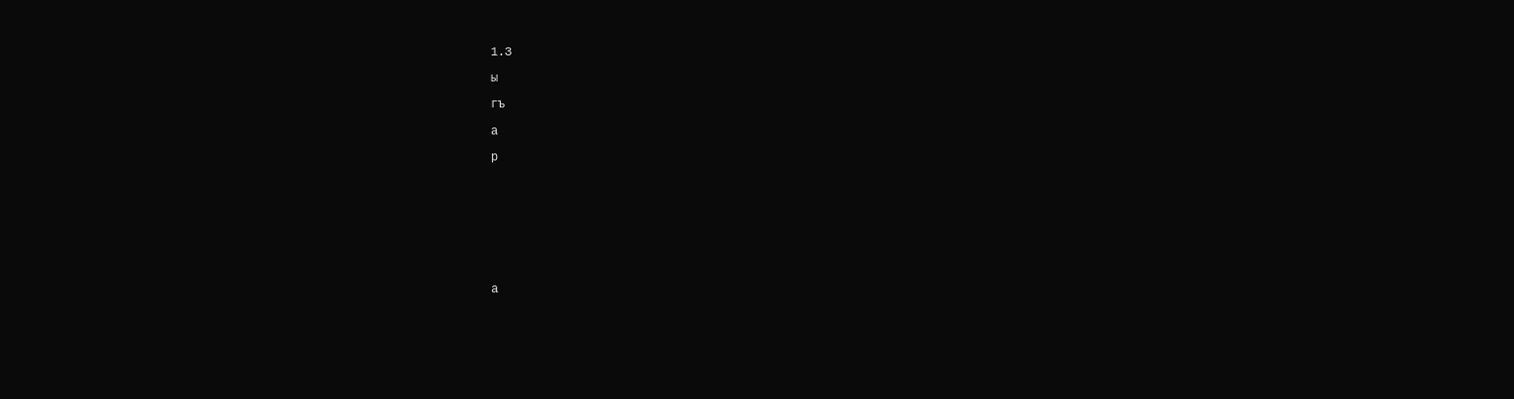1.З

ы

гъ

а

р









а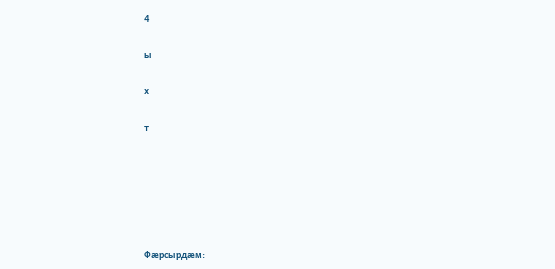4

ы

х

т






Фæрсырдæм: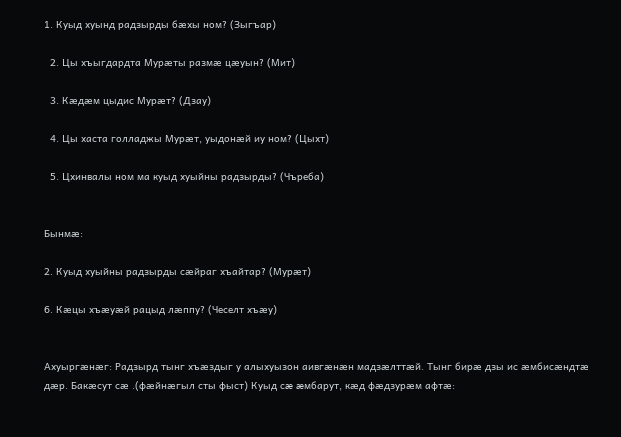1. Куыд хуынд радзырды бæхы ном? (Зыгъар)

  2. Цы хъыгдардта Мурæты размæ цæуын? (Мит)

  3. Кæдæм цыдис Мурæт? (Дзау)

  4. Цы хаста голладжы Мурæт, уыдонæй иу ном? (Цыхт)

  5. Цхинвалы ном ма куыд хуыйны радзырды? (Чъреба)


Бынмæ:

2. Куыд хуыйны радзырды сæйраг хъайтар? (Мурæт)

6. Кæцы хъæуæй рацыд лæппу? (Чеселт хъæу)


Ахуыргæнæг: Радзырд тынг хъæздыг у алыхуызон аивгæнæн мадзæлттæй. Тынг бирæ дзы ис æмбисæндтæ дæр. Бакæсут сæ .(фæйнæгыл сты фыст) Куыд сæ æмбарут, кæд фæдзурæм афтæ: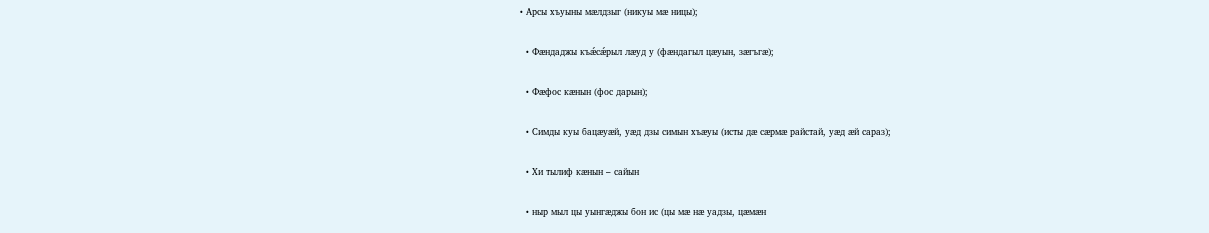• Арсы хъуыны мæлдзыг (никуы мæ ницы);

  • Фæндаджы къǽсǽрыл лæуд у (фæндагыл цæуын, зæгъгæ);

  • Фæфос кæнын (фос дарын);

  • Симды куы бацæуæй, уæд дзы симын хъæуы (исты дæ сæрмæ райстай, уæд æй сараз);

  • Хи тылиф кæнын – сайын

  • ныр мыл цы уынгæджы бон ис (цы мæ нæ уадзы, цæмæн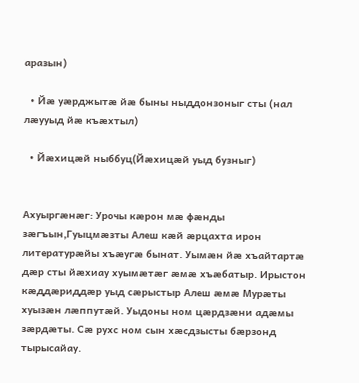аразын)

  • Йæ уæрджытæ йæ быны ныддонзоныг сты (нал лæууыд йæ къæхтыл)

  • Йæхицæй ныббуц(Йæхицæй уыд бузныг)


Ахуыргæнæг: Урочы кæрон мæ фæнды зæгъын,Гуыцмæзты Алеш кæй æрцахта ирон литературæйы хъæугæ бынат. Уымæн йæ хъайтартæ дæр сты йæхиау хуымæтæг æмæ хъæбатыр. Ирыстон кæддæриддæр уыд сæрыстыр Алеш æмæ Мурæты хуызæн лæппутæй. Уыдоны ном цæрдзæни адæмы зæрдæты. Сæ рухс ном сын хæсдзысты бæрзонд тырысайау.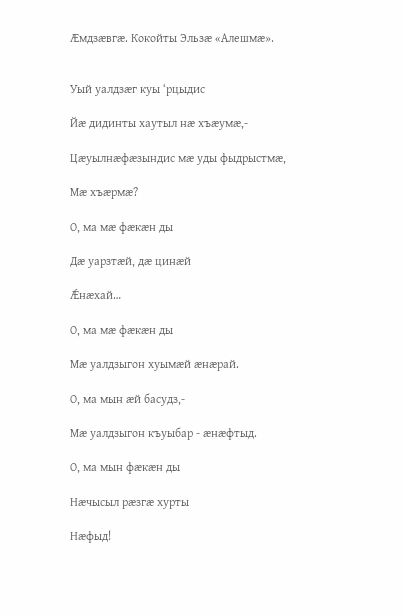Æмдзæвгæ. Кокойты Эльзæ «Алешмæ».


Уый уалдзæг куы ‘рцыдис

Йæ дидинты хаутыл нæ хъæумæ,-

Цæуылнæфæзындис мæ уды фыдрыстмæ,

Мæ хъæрмæ?

О, ма мæ фæкæн ды

Дæ уарзтæй, дæ цинæй

Ǽнæхай…

О, ма мæ фæкæн ды

Мæ уалдзыгон хуымæй æнæрай.

О, ма мын æй басудз,-

Мæ уалдзыгон къуыбар - æнæфтыд.

О, ма мын фæкæн ды

Нæчысыл рæзгæ хурты

Нæфыд!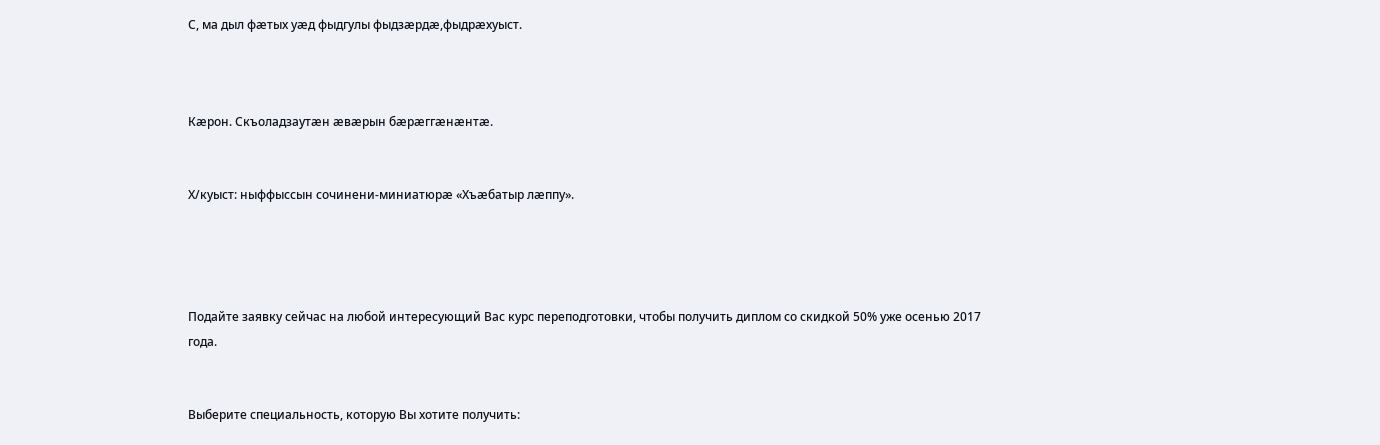С, ма дыл фæтых уæд фыдгулы фыдзæрдæ,фыдрæхуыст.



Кæрон. Скъоладзаутæн æвæрын бæрæггæнæнтæ.


Х/куыст: ныффыссын сочинени-миниатюрæ «Хъæбатыр лæппу».




Подайте заявку сейчас на любой интересующий Вас курс переподготовки, чтобы получить диплом со скидкой 50% уже осенью 2017 года.


Выберите специальность, которую Вы хотите получить: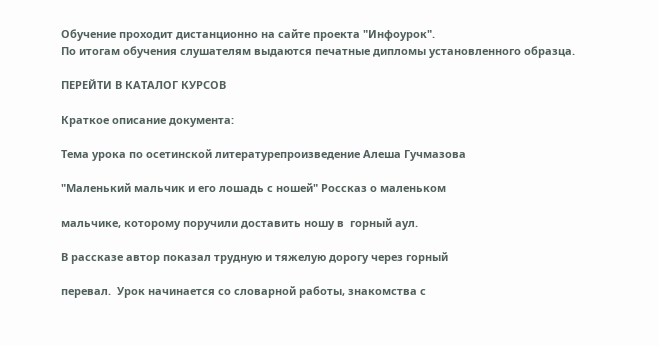Обучение проходит дистанционно на сайте проекта "Инфоурок".
По итогам обучения слушателям выдаются печатные дипломы установленного образца.

ПЕРЕЙТИ В КАТАЛОГ КУРСОВ

Краткое описание документа:

Тема урока по осетинской литературепроизведение Алеша Гучмазова

"Маленький мальчик и его лошадь с ношей" Россказ о маленьком

мальчике, которому поручили доставить ношу в  горный аул.

В рассказе автор показал трудную и тяжелую дорогу через горный

перевал.  Урок начинается со словарной работы, знакомства с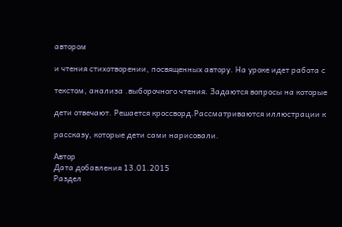автором

и чтения стихотворении, посвященных автору. На уроке идет работа с

текстом, анализа .выборочного чтения. Задаются вопросы на которые

дети отвечают. Решается кроссворд.Рассматриваются иллюстрации к

рассказу, которые дети сами нарисовали.

Автор
Дата добавления 13.01.2015
Раздел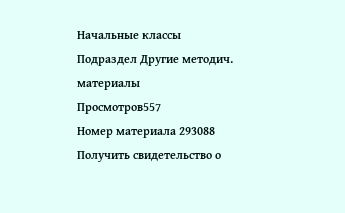Начальные классы
Подраздел Другие методич. материалы
Просмотров557
Номер материала 293088
Получить свидетельство о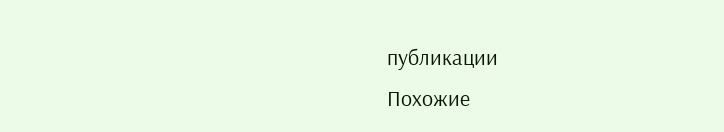публикации
Похожие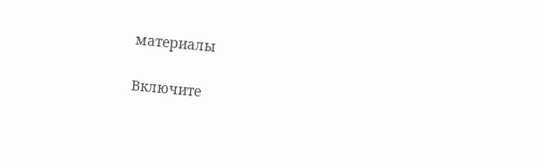материалы

Включите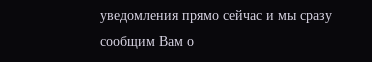уведомления прямо сейчас и мы сразу сообщим Вам о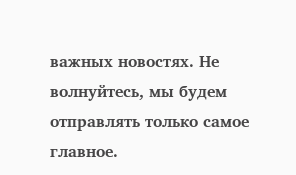важных новостях. Не волнуйтесь, мы будем отправлять только самое главное.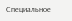Специальное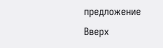предложение
Вверх